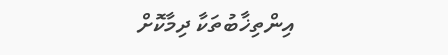އިންތިޚާބުތަކާ ދިމާކޮށް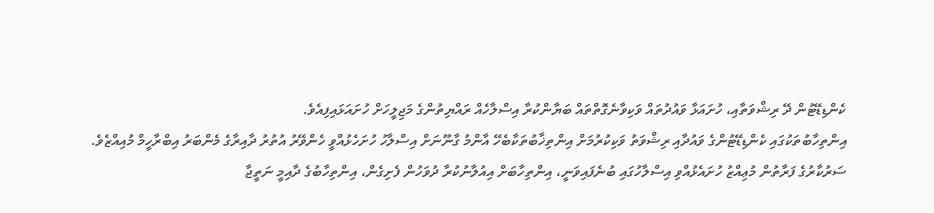ކެންޑިޑޭޓުން ދޭ ރިޝްވަތާއި، ހުށައަޅާ ވައުދުތައް ވަކިވާނެގޮތްތައް ބަޔާންކުރާ އިސްލާހެއް ރައްޔިތުންގެ މަޖިލީހަށް ހުށައަޅައިފިއެވެ.
އިންތިހާބުތަކުގައި ކެންޑިޑޭޓުންގެ ވައުދާއި ރިޝްވަތު ވަކިކުރުމަށް އިންތިޚާބުތަކާބެހޭ އާންމު ގާނޫނަށް އިސްލާހު ހުށަހެޅުއްވީ ހެންވޭރު އުތުރު ދާއިރާގެ މެންބަރު އިބްރާހީމް މުއިއްޒެވެ.
ސަރުކާރުގެ ފަރާތުން މުޢިއްޒު ހުށައެޅުއްވި އިސްލާހުގައި ބުނެފައިވަނީ، އިންތިހާބަށް އިއުލާނުކުރާ ދުވަހުން ފެށިގެން، އިންތިހާބުގެ ދާއިމީ ނަތީޖާ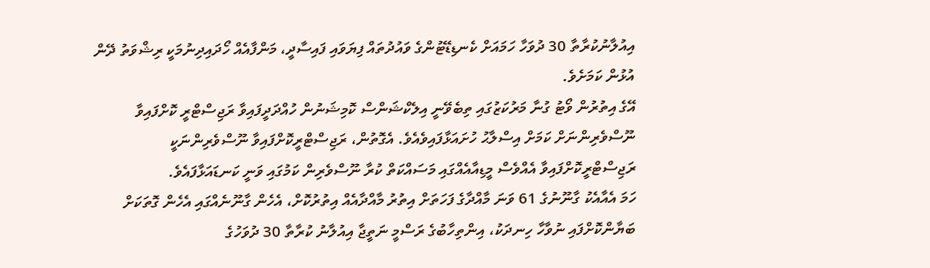އިއުލާނުކުރާތާ 30 ދުވަހާ ހަމައަށް ކެނޑިޑޭޓުންގެ ވައުދުތައް ފިޔަވައި ފައިސާދީ، މަންފާއެއް ހޯދައިދިނުމަކީ ރިޝްވަތު ދޭން އުޅުން ކަމަށެވެ.
އޭގެ އިތުރުން ވޯޓު ގުނާ މަރުކަޒުގައި ތިބެވޭނީ އިލެކްޝަންސް ކޮމިޝަނުން ހުއްދަދީފައިވާ ރަޖިސްޓްރީ ކޮށްފައިވާ ނޫސްވެރިންނަށް ކަމަށް އިސްލާޙު ހުށައަޅާފައިވެއެވެ. އެގޮތުން، ރަޖިސްޓްރީކޮށްފައިވާ ނޫސްވެރިންނަކީ ރަޖިސްޓްރީކޮށްފައިވާ އެއްވެސް މީޑިއާއެއްގައި މަސައްކަތް ކުރާ ނޫސްވެރިން ކަމުގައި ވަނީ ކަނޑައަޅާފައެވެ.
ހަމަ އެއާއެކު ގާނޫނުގެ 61 ވަނަ މާއްދާގެ ފަހަތަށް އިތުރު މާއްދާއެއް އިތުރުކޮށް، އެހެން ގާނޫނެއްގައި އެހެން ގޮތަކަށް ބަޔާންކޮށްފައި ނުވާހާ ހިނދަކު، އިންތިހާބުގެ ރަސްމީ ނަތީޖާ އިއުލާނު ކުރާތާ 30 ދުވަހުގެ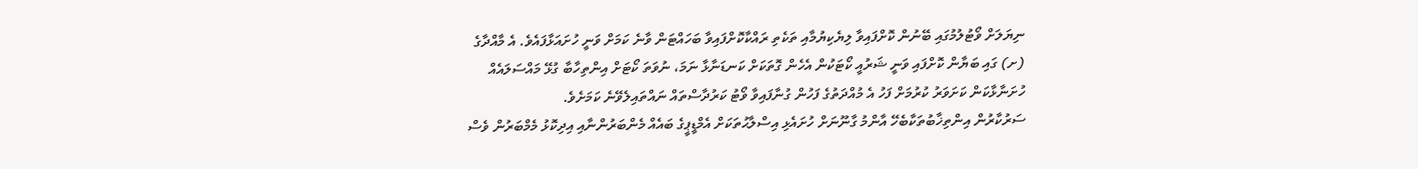ނިޔަލަށް ވޯޓުލުމުގައި ބޭނުން ކޮށްފައިވާ ލިޔެކިޔުމާއި ތަކެތި ރައްކާކޮށްފައިވާ ބަހައްޓަން ވާނެ ކަމަށް ވަނީ ހުށައަޅާފައެވެ. އެ މާއްދާގެ (ށ) ގައި ބަޔާން ކޮށްފައި ވަނީ ޝަރުއީ ކޯޓަކުން އެހެން ގޮތަކަށް ކަނޑަނާޅާ ނަމަ، ނުވަތަ ކޯޓަށް އިންތިހާބާ ގުޅޭ މައްސަލައެއް ހުށަނާޅާކަން ކަށަވަރު ކުރުމަށް ފަހު އެ މުއްދަތުގެ ފަހުން ގުނާފައިވާ ވޯޓު ކަރުދާސްތައް ނައްތައިލެވޭނެ ކަމަށެވެ.
ސަރުކާރުން އިންތިޚާބުތަކާބެހޭ އާންމު ގާނޫނަށް ހުށައެޅި އިސްލާޙުތަކަށް އެމްޑީޕީގެ ބައެއް މެންބަރުންނާއި އިދިކޮޅު މެމްބަރުން ވެސް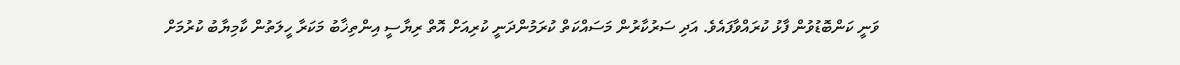ވަނީ ކަންބޮޑުވުން ފާޅު ކުރައްވާފައެވެ. އަދި ސަރުކާރުން މަސައްކަތް ކުރަމުންދަނީ ކުރިއަށް އޮތް ރިޔާސީ އިންތިޚާބު މަކަރާ ހީލަތުން ކާމިޔާބު ކުރުމަށް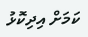ކަމަށް އިދިކޮޅު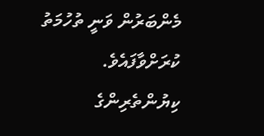މެންބަރުން ވަނީ ތުހުމަތު ކުރަށްވާފައެވެ.
ކިޔުންތެރިންގެ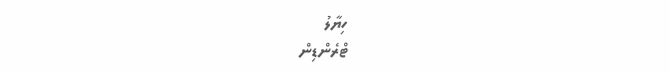ހިޔާލު
ޓްރެންޑިން